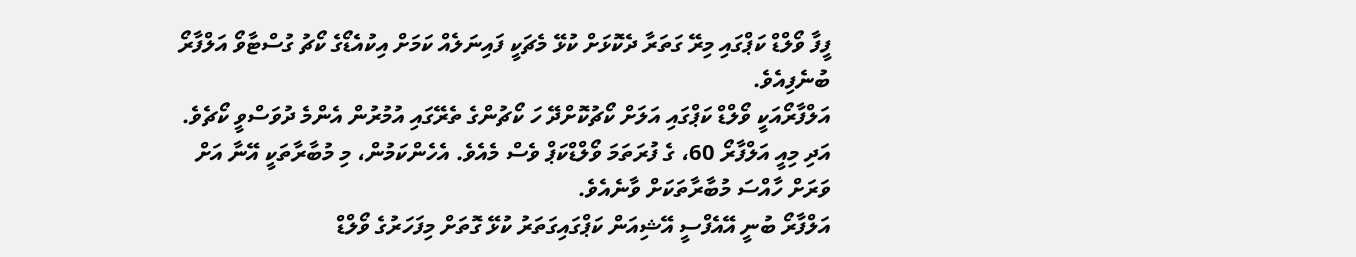ފީފާ ވޯލްޑް ކަޕްގައި މިރޭ ގަތަރާ ދެކޮޅަށް ކުޅޭ މެޗަކީ ފައިނަލެއް ކަމަށް އިކުއެޑޯގެ ކޯޗު ގުސްޓާވޯ އަލްފާރޯ ބުނެފިއެވެ.
އަލްފާރޯއަކީ ވޯލްޑް ކަޕްގައި އަލަށް ކޯޗުކޮށްދޭ ހަ ކޯޗުންގެ ތެރޭގައި އުމުރުން އެންމެ ދުވަސްވީ ކޯޗެވެ. އަދި މިއީ އަލްފާރޯ 60، ގެ ފުރަތަމަ ވޯލްޑްކަޕް ވެސް މެއެވެ. އެހެންކަމުން، މި މުބާރާތަކީ އޭނާ އަށް ވަރަށް ހާއްސަ މުބާރާތަކަށް ވާނެއެވެ.
އަލްފާރޯ ބުނީ އޭއެފްސީ އޭޝިއަން ކަޕްގައިގަތަރު ކުޅޭ ގޮތަށް މިފަހަރުގެ ވޯލްޑް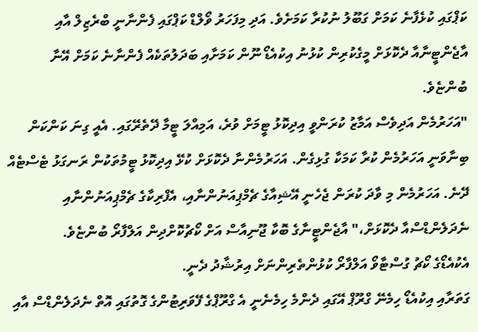ކަޕްގައި ކުޅެފާނެ ކަމަށް ގަބޫލު ނުކުރާ ކަމަށެވެ. އަދި މިފަހަރު ވޯލްޑް ކަޕްގައި ފެންނާނީ ބްރެޒިލް އާއި އާޖެންޓީނާއާ ދެކޮޅަށް މީގެކުރިން ކުޅުނު އިކުއެޑޯ ނޫން ކަމަށާއި ބަދަލުތަކެއް ފެންނާނެ ކަމަށް އޭނާ ބުންޏެވެ.
"އަހަރުމެން އަދިވެސް އަމާޒު ކުރަންވީ އިދިކޮޅު ޓީމަށް ވުރެ، އަމިއްލަ ޓީމާ ދޭތެރޭގައި. އެއީ ގިނަ ކަންކަން ބިނާވަނީ އަހަރުމެން ކުރާ ކަމަކާ ގުޅިގެން. އަހަރުމެންނާ ދެކޮޅަށް ކުޅޭ އިދިކޮޅު ޓީމުތަކުން ރަނގަޅު ޓެސްޓެއް ދޭނެ. އަހަރުމެން މި ވާދަ ކުރަން ޖެހެނީ އޭޝިއާގެ ޗެމްޕިއަނުންނާއި، އެފްރިކާގެ ޗެމްޕިއަނުންނާއި ނެދަލެންޑްސްއާ ދެކޮޅަށް،" އާޖެންޓީނާގެ ބޮކާ ޖޫނިއާސް އަށް ކޯޗުކޮށްދިން އަލްފާރޯ ބުންޏެވެ.
އެކުއެޑޯގެ ކޯޗު ގުސްޓާވޯ އަލްފާރޯ ކުޅުންތެރިންނަށް އިރުޝާދު ދެނީ.
ގަތަރާއި އިކުއެޑޯ ހިމެނޭ ގްރޫޕް އޭގައި ދެންމެ ހިމެނެނީ އެ ގްރޫޕްގެ ފޭވަރިޓުންގެ ގޮތުގައި އޮތް ނެދަލެންޑްސް އާއި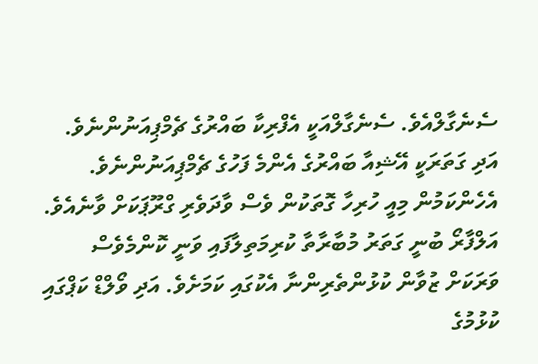ސެނެގާލްއެވެ. ސެނެގާލްއަކީ އެފްރިކާ ބައްރުގެ ޗެމްޕިއަނުންނެވެ. އަދި ގަތަރަކީ އޭޝިއާ ބައްރުގެ އެންމެ ފަހުގެ ޗެމްޕިއަނުންނެވެ. އެހެންކަމުން މިއީ ހުރިހާ ގޮތަކުން ވެސް ވާދަވެރި ގްރޫޕަކަށް ވާނެއެވެ.
އަލްފާރޯ ބުނީ ގަތަރު މުބާރާތާ ކުރިމަތިލާފައި ވަނީ ކޮންމެވެސް ވަރަކަށް ޒުވާން ކުޅުންތެރިންނާ އެކުގައި ކަމަށެވެ. އަދި ވޯލްޑް ކަޕްގައި ކުޅުމުގެ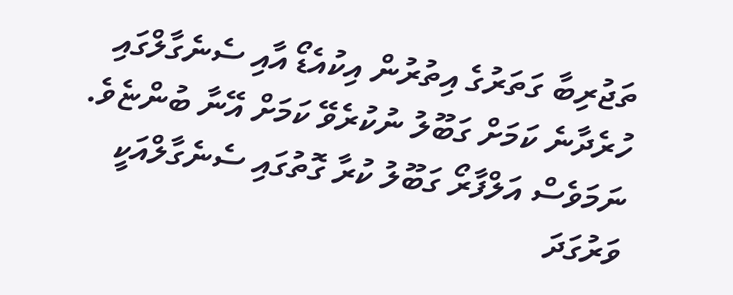ތަޖުރިބާ ގަތަރުގެ އިތުރުން އިކުއެޑޯ އާއި ސެނެގާލްގައި ހުރެދާނެ ކަމަށް ގަބޫލު ނުކުރެވޭ ކަމަށް އޭނާ ބުންޏެވެ.
ނަމަވެސް އަލްފާރޯ ގަބޫލު ކުރާ ގޮތުގައި ސެނެގާލްއަކީ ވަރުގަދަ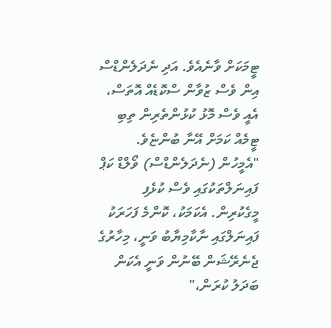ޓީމަކަށް ވާނެއެވެ. އަދި ނެދަލެންޑްސް އިން ވެސް ޒުވާން ސްކޮޑެއް އޮތަސް، އެއީ ވެސް މޮޅު ކުޅުންތެރިން ތިބި ޓީމެއް ކަމަށް އޭނާ ބުންޏެވެ.
"އެމީހުން (ނެދަލެންޑްސް) ވޯލްޑް ކަޕް ފައިނަލްތަކުގައި ވެސް ކުޅެފި މީގެކުރިން. އެކަމަކު، ކޮންމެ ފަހަރަކު ފައިނަލްގައި ނާކާމިޔާބު ވަނީ، މިހާރުގެ ޖެނެރޭޝަން ބޭނުން ވަނީ އެކަން ބަދަލު ކުރަން،"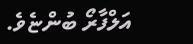އަލްފާރޯ ބުންޏެވެ.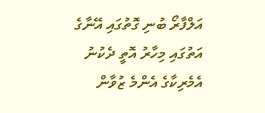އަލްފާރޯ ބުނި ގޮތުގައި އޭނާގެ އަތުގައި މިހާރު އޮތީ ދެކުނު އެމެރިކާގެ އެންމެ ޒުވާން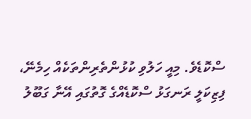ސްކޮޑެވެ. މިއީ ހަލުވި ކުޅުންތެރިންތަކެއް ހިމެނޭ، ފިޒިކަލީ ރަނގަޅު ސްކޮޑެއްގެ ގޮތުގައި އޭނާ ގަބޫލު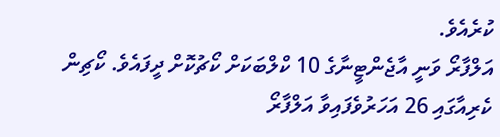ކުރެއެވެ.
އަލްފާރޯ ވަނީ އާޖެންޓީނާގެ 10 ކްލްބަކަށް ކޯޗުކޮށް ދީފައެވެ. ކޯޗިން ކެރިއާގައި 26 އަހަރުވެފައިވާ އަލްފާރޯ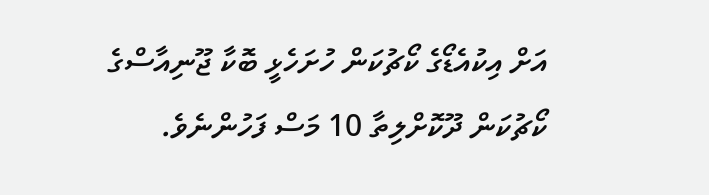އަށް އިކުއެޑޯގެ ކޯޗުކަން ހުށަހެޅީ ބޮކާ ޖޫނިއާސްގެ ކޯޗުކަން ދޫކޮށްލިތާ 10 މަސް ފަހުންނެވެ.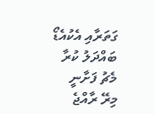ގަތަރާއި އެކުއެޑޯ ބައްދަލު ކުރާ މެޗު ފަށާނީ މިރޭ ރާއްޖެ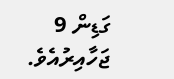ގަޑިން 9 ޖަހާއިރުއެވެ.